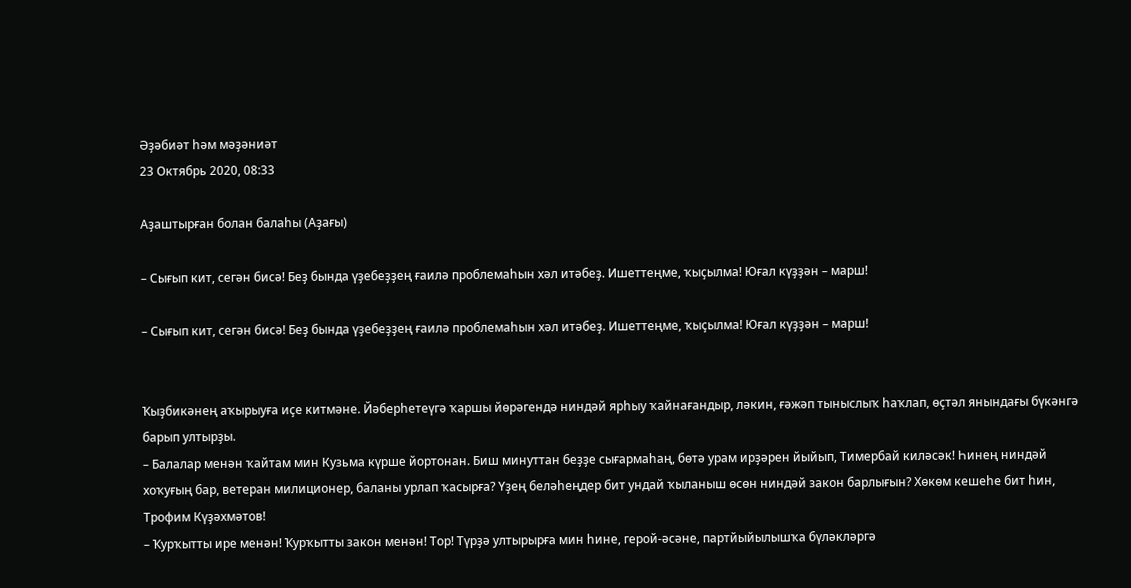Әҙәбиәт һәм мәҙәниәт
23 Октябрь 2020, 08:33

Аҙаштырған болан балаһы (Аҙағы)

– Сығып кит, сегән бисә! Беҙ бында үҙебеҙҙең ғаилә проблемаһын хәл итәбеҙ. Ишеттеңме, ҡыҫылма! Юғал күҙҙән – марш!

– Сығып кит, сегән бисә! Беҙ бында үҙебеҙҙең ғаилә проблемаһын хәл итәбеҙ. Ишеттеңме, ҡыҫылма! Юғал күҙҙән – марш!


Ҡыҙбикәнең аҡырыуға иҫе китмәне. Йәберһетеүгә ҡаршы йөрәгендә ниндәй ярһыу ҡайнағандыр, ләкин, ғәжәп тыныслыҡ һаҡлап, өҫтәл янындағы бүкәнгә барып ултырҙы.
– Балалар менән ҡайтам мин Кузьма күрше йортонан. Биш минуттан беҙҙе сығармаһаң, бөтә урам ирҙәрен йыйып, Тимербай киләсәк! Һинең ниндәй хоҡуғың бар, ветеран милиционер, баланы урлап ҡасырға? Үҙең беләһеңдер бит ундай ҡыланыш өсөн ниндәй закон барлығын? Хөкөм кешеһе бит һин, Трофим Күҙәхмәтов!
– Ҡурҡытты ире менән! Ҡурҡытты закон менән! Тор! Түрҙә ултырырға мин һине, герой-әсәне, партйыйылышҡа бүләкләргә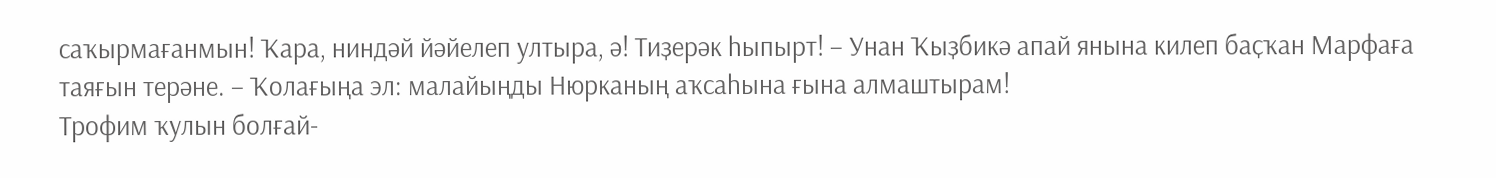саҡырмағанмын! Ҡара, ниндәй йәйелеп ултыра, ә! Тиҙерәк һыпырт! – Унан Ҡыҙбикә апай янына килеп баҫҡан Марфаға таяғын терәне. – Ҡолағыңа эл: малайыңды Нюрканың аҡсаһына ғына алмаштырам!
Трофим ҡулын болғай-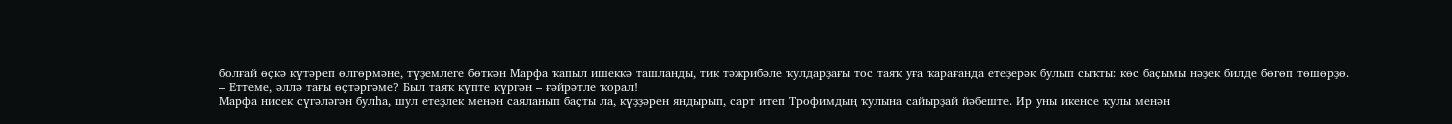болғай өҫкә күтәреп өлгөрмәне, түҙемлеге бөткән Марфа ҡапыл ишеккә ташланды, тик тәжрибәле ҡулдарҙағы тос таяҡ уға ҡарағанда етеҙерәк булып сыҡты: көс баҫымы нәҙек билде бөгөп төшөрҙө.
– Еттеме, әллә тағы өҫтәргәме? Был таяҡ күпте күргән – ғәйрәтле ҡорал!
Марфа нисек сүгәләгән булһа, шул етеҙлек менән саяланып баҫты ла, күҙҙәрен яндырып, сарт итеп Трофимдың ҡулына сайырҙай йәбеште. Ир уны икенсе ҡулы менән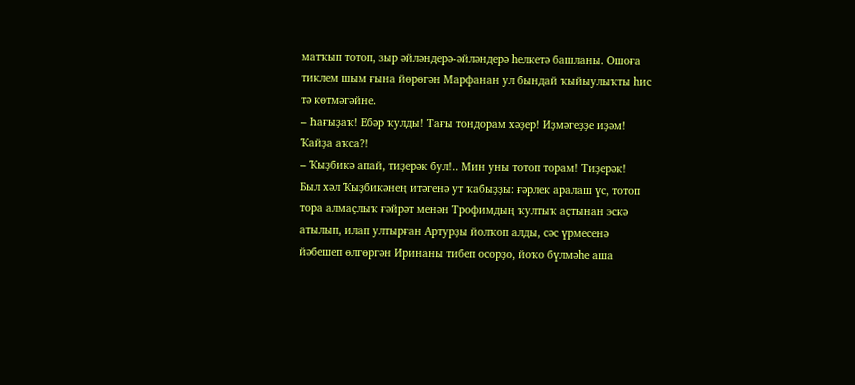матҡып тотоп, зыр әйләндерә-әйләндерә һелкетә башланы. Ошоға тиклем шым ғына йөрөгән Марфанан ул бындай ҡыйыулыҡты һис тә көтмәгәйне.
– Һағыҙаҡ! Ебәр ҡулды! Тағы тондорам хәҙер! Иҙмәгеҙҙе иҙәм! Ҡайҙа аҡса?!
– Ҡыҙбикә апай, тиҙерәк бул!.. Мин уны тотоп торам! Тиҙерәк!
Был хәл Ҡыҙбикәнең итәгенә ут ҡабыҙҙы: ғәрлек аралаш үс, тотоп тора алмаҫлыҡ ғәйрәт менән Трофимдың ҡултыҡ аҫтынан эскә атылып, илап ултырған Артурҙы йолҡоп алды, сәс үрмесенә йәбешеп өлгөргән Иринаны тибеп осорҙо, йоҡо бүлмәһе аша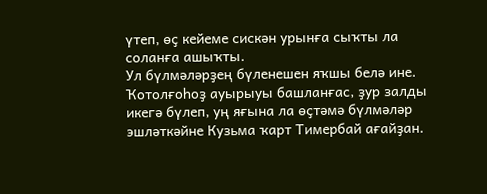үтеп, өҫ кейеме сискән урынға сыҡты ла соланға ашыҡты.
Ул бүлмәләрҙең бүленешен яҡшы белә ине. Ҡотолғоһоҙ ауырыуы башланғас, ҙур залды икегә бүлеп, уң яғына ла өҫтәмә бүлмәләр эшләткәйне Кузьма ҡарт Тимербай ағайҙан.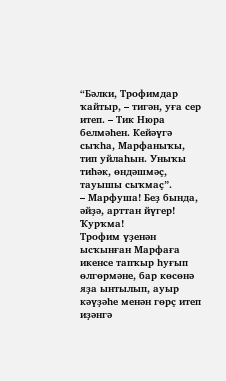“Бәлки, Трофимдар ҡайтыр, – тигән, уға сер итеп. – Тик Нюра белмәһен. Кейәүгә сыҡһа, Марфаныҡы, тип уйлаһын. Уныҡы тиһәк, өндәшмәҫ, тауышы сыҡмаҫ”.
– Марфуша! Беҙ бында, әйҙә, арттан йүгер! Ҡурҡма!
Трофим үҙенән ысҡынған Марфаға икенсе тапҡыр һуғып өлгөрмәне, бар көсөнә яҙа ынтылып, ауыр кәүҙәһе менән гөрҫ итеп иҙәнгә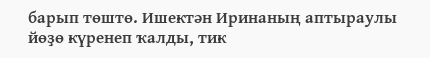барып төштө. Ишектән Иринаның аптыраулы йөҙө күренеп ҡалды, тик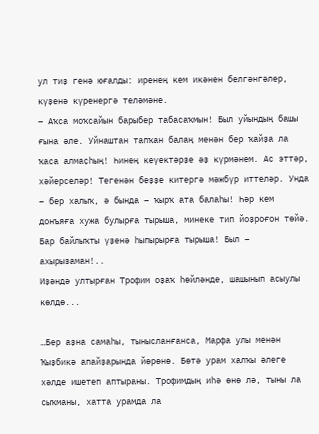ул тиҙ генә юғалды: иренең кем икәнен белгәнгәлер, күҙенә күренергә теләмәне.
– Аҡса моҡсайын барыбер табасаҡмын! Был уйындың башы ғына әле. Уйнаштан тапҡан балаң менән бер ҡайҙа ла ҡаса алмаҫһың! Һинең кеүектәрҙе әҙ күрмәнем. Ас эттәр, хәйерселәр! Тегенән беҙҙе китергә мәжбүр иттеләр. Унда – бер халыҡ, ә бында – ҡырҡ ата балаһы! Һәр кем донъяға хужа булырға тырыша, минеке тип йоҙроғон төйә. Бар байлыҡты үҙенә һыпырырға тырыша! Был – ахырызаман!..
Иҙәндә ултырған Трофим оҙаҡ һөйләнде, шашынып асыулы көлдө...

…Бер аҙна самаһы, тынысланғанса, Марфа улы менән Ҡыҙбикә апайҙарында йөрөнө. Бөтә урам халҡы әлеге хәлде ишетеп аптыраны. Трофимдың иһә өнө лә, тыны ла сыҡманы, хатта урамда ла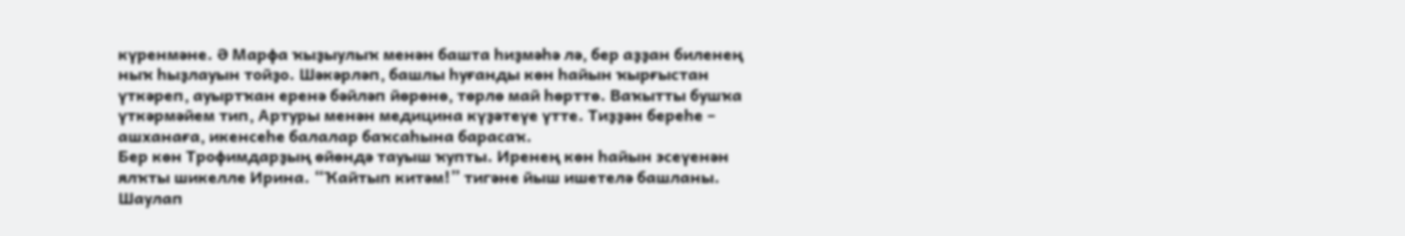күренмәне. Ә Марфа ҡыҙыулыҡ менән башта һиҙмәһә лә, бер аҙҙан биленең ныҡ һыҙлауын тойҙо. Шәкәрләп, башлы һуғанды көн һайын ҡырғыстан үткәреп, ауыртҡан еренә бәйләп йөрөнө, төрлө май һөрттө. Ваҡытты бушҡа үткәрмәйем тип, Артуры менән медицина күҙәтеүе үтте. Тиҙҙән береһе – ашханаға, икенсеһе балалар баҡсаһына барасаҡ.
Бер көн Трофимдарҙың өйөндә тауыш ҡупты. Иренең көн һайын эсеүенән ялҡты шикелле Ирина. “Ҡайтып китәм!” тигәне йыш ишетелә башланы. Шаулап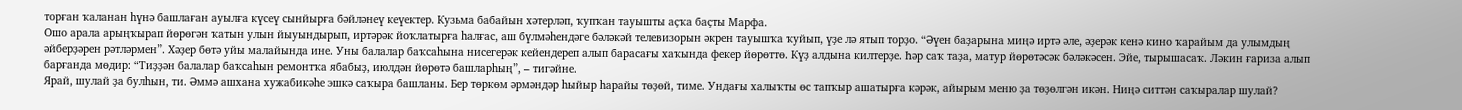торған ҡаланан һүнә башлаған ауылға күсеү сынйырға бәйләнеү кеүектер. Кузьма бабайын хәтерләп, ҡупҡан тауышты аҫҡа баҫты Марфа.
Ошо арала арыңҡырап йөрөгән ҡатын улын йыуындырып, иртәрәк йоҡлатырға һалғас, аш бүлмәһендәге бәләкәй телевизорын әкрен тауышҡа ҡуйып, үҙе лә ятып торҙо. “Әүен баҙарына миңә иртә әле, әҙерәк кенә кино ҡарайым да улымдың әйберҙәрен рәтләрмен”. Хәҙер бөтә уйы малайында ине. Уны балалар баҡсаһына нисегерәк кейендереп алып барасағы хаҡында фекер йөрөттө. Күҙ алдына килтерҙе. Һәр саҡ таҙа, матур йөрөтәсәк бәләкәсен. Эйе, тырышасаҡ. Ләкин ғариза алып барғанда мөдир: “Тиҙҙән балалар баҡсаһын ремонтҡа ябабыҙ, июлдән йөрөтә башларһың”, – тигәйне.
Ярай, шулай ҙа булһын, ти. Әммә ашхана хужабикәһе эшкә саҡыра башланы. Бер төркөм әрмәндәр һыйыр һарайы төҙөй, тиме. Ундағы халыҡты өс тапҡыр ашатырға кәрәк, айырым меню ҙа төҙөлгән икән. Ниңә ситтән саҡыралар шулай?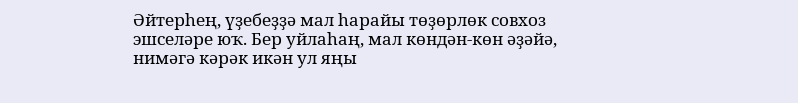Әйтерһең, үҙебеҙҙә мал һарайы төҙөрлөк совхоз эшселәре юҡ. Бер уйлаһаң, мал көндән-көн әҙәйә, нимәгә кәрәк икән ул яңы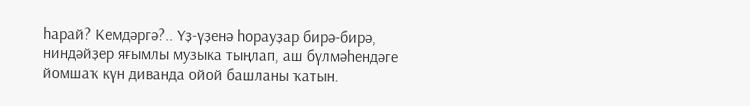һарай? Кемдәргә?.. Үҙ-үҙенә һорауҙар бирә-бирә, ниндәйҙер яғымлы музыка тыңлап, аш бүлмәһендәге йомшаҡ күн диванда ойой башланы ҡатын.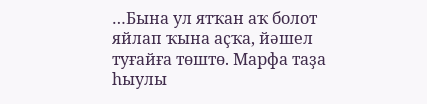…Бына ул ятҡан аҡ болот яйлап ҡына аҫҡа, йәшел туғайға төштө. Марфа таҙа һыулы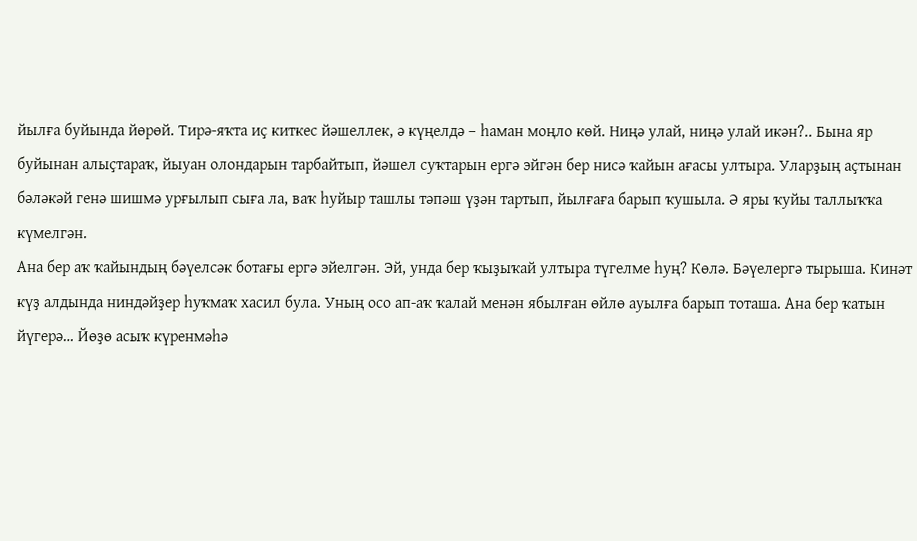йылға буйында йөрөй. Тирә-яҡта иҫ киткес йәшеллек, ә күңелдә – һаман моңло көй. Ниңә улай, ниңә улай икән?.. Бына яр буйынан алыҫтараҡ, йыуан олондарын тарбайтып, йәшел суҡтарын ергә эйгән бер нисә ҡайын ағасы ултыра. Уларҙың аҫтынан бәләкәй генә шишмә урғылып сыға ла, ваҡ һуйыр ташлы тәпәш үҙән тартып, йылғаға барып ҡушыла. Ә яры ҡуйы таллыҡҡа күмелгән.
Ана бер аҡ ҡайындың бәүелсәк ботағы ергә эйелгән. Эй, унда бер ҡыҙыҡай ултыра түгелме һуң? Көлә. Бәүелергә тырыша. Кинәт күҙ алдында ниндәйҙер һуҡмаҡ хасил була. Уның осо ап-аҡ ҡалай менән ябылған өйлө ауылға барып тоташа. Ана бер ҡатын йүгерә… Йөҙө асыҡ күренмәһә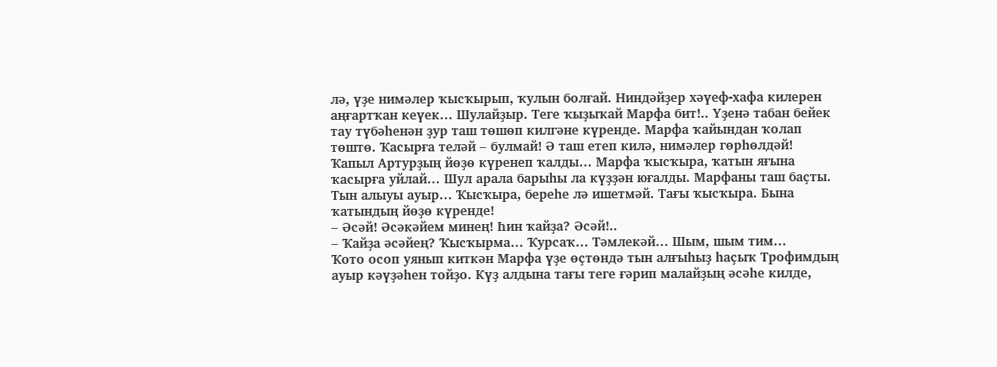лә, үҙе нимәлер ҡысҡырып, ҡулын болғай. Ниндәйҙер хәүеф-хафа килерен аңғартҡан кеүек… Шулайҙыр. Теге ҡыҙыҡай Марфа бит!.. Үҙенә табан бейек тау түбәһенән ҙур таш төшөп килгәне күренде. Марфа ҡайындан ҡолап төштө. Ҡасырға теләй – булмай! Ә таш етеп килә, нимәлер гөрһөлдәй! Ҡапыл Артурҙың йөҙө күренеп ҡалды… Марфа ҡысҡыра, ҡатын яғына ҡасырға уйлай… Шул арала барыһы ла күҙҙән юғалды. Марфаны таш баҫты. Тын алыуы ауыр… Ҡысҡыра, береһе лә ишетмәй. Тағы ҡысҡыра. Бына ҡатындың йөҙө күренде!
– Әсәй! Әсәкәйем минең! Һин ҡайҙа? Әсәй!..
– Ҡайҙа әсәйең? Ҡысҡырма… Ҡурсаҡ… Тәмлекәй… Шым, шым тим…
Ҡото осоп уянып киткән Марфа үҙе өҫтөндә тын алғыһыҙ һаҫыҡ Трофимдың ауыр кәүҙәһен тойҙо. Күҙ алдына тағы теге ғәрип малайҙың әсәһе килде,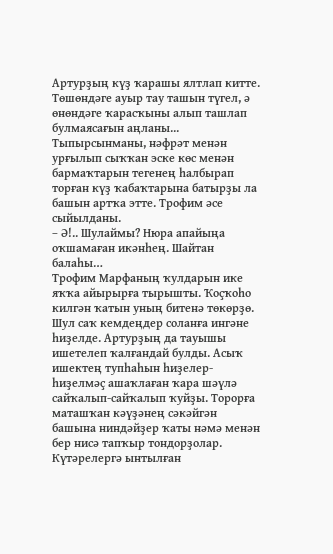Артурҙың күҙ ҡарашы ялтлап китте. Төшөндәге ауыр тау ташын түгел, ә өнөндәге ҡарасҡыны алып ташлап булмаясағын аңланы... Тыпырсынманы, нәфрәт менән урғылып сыҡҡан эске көс менән бармаҡтарын тегенең һалбырап торған күҙ ҡабаҡтарына батырҙы ла башын артҡа этте. Трофим әсе сыйылданы.
– Ә!.. Шулаймы? Нюра апайыңа оҡшамаған икәнһең. Шайтан балаһы…
Трофим Марфаның ҡулдарын ике яҡҡа айырырға тырышты. Ҡоҫҡоһо килгән ҡатын уның битенә төкөрҙө. Шул саҡ кемдеңдер соланға ингәне һиҙелде. Артурҙың да тауышы ишетелеп ҡалғандай булды. Асыҡ ишектең тупһаһын һиҙелер-һиҙелмәҫ ашаҡлаған ҡара шәүлә сайҡалып-сайҡалып ҡуйҙы. Торорға маташҡан кәүҙәнең сәкәйгән башына ниндәйҙер ҡаты нәмә менән бер нисә тапҡыр тондорҙолар. Күтәрелергә ынтылған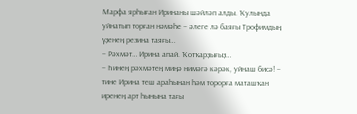Марфа ярһыған Иринаны шәйләп алды. Ҡулында уйнатып торған нәмәһе – әлеге лә баяғы Трофимдың үҙенең резина таяғы…
– Рәхмәт… Ирина апай. Ҡотҡарҙығыҙ…
– Һинең рәхмәтең миңә нимәгә кәрәк, уйнаш бисә! – тине Ирина теш араһынан һәм торорға маташҡан иренең арт һынына тағы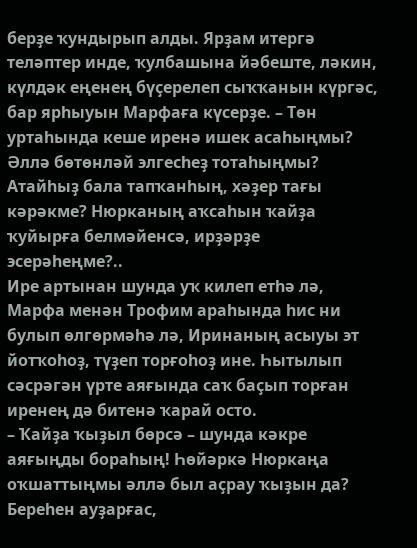берҙе ҡундырып алды. Ярҙам итергә теләптер инде, ҡулбашына йәбеште, ләкин, күлдәк еңенең бүҫерелеп сыҡҡанын күргәс, бар ярһыуын Марфаға күсерҙе. – Төн уртаһында кеше иренә ишек асаһыңмы? Әллә бөтөнләй элгесһеҙ тотаһыңмы? Атайһыҙ бала тапҡанһың, хәҙер тағы кәрәкме? Нюрканың аҡсаһын ҡайҙа ҡуйырға белмәйенсә, ирҙәрҙе эсерәһеңме?..
Ире артынан шунда уҡ килеп етһә лә, Марфа менән Трофим араһында һис ни булып өлгөрмәһә лә, Иринаның асыуы эт йотҡоһоҙ, түҙеп торғоһоҙ ине. Һытылып сәсрәгән үрте аяғында саҡ баҫып торған иренең дә битенә ҡарай осто.
– Ҡайҙа ҡыҙыл бөрсә – шунда кәкре аяғыңды бораһың! Һөйәркә Нюркаңа оҡшаттыңмы әллә был аҫрау ҡыҙын да? Береһен ауҙарғас,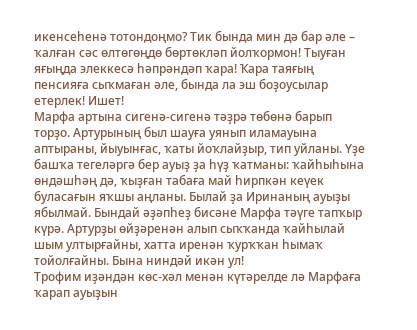икенсеһенә тотондоңмо? Тик бында мин дә бар әле – ҡалған сәс өлтөгөңдө бөртөкләп йолҡормон! Тыуған яғыңда элеккесә һәпрәндәп ҡара! Ҡара таяғың пенсияға сыҡмаған әле, бында ла эш боҙоусылар етерлек! Ишет!
Марфа артына сигенә-сигенә тәҙрә төбөнә барып торҙо. Артурының был шауға уянып иламауына аптыраны, йыуынғас, ҡаты йоҡлайҙыр, тип уйланы. Үҙе башҡа тегеләргә бер ауыҙ ҙа һүҙ ҡатманы: ҡайһыһына өндәшһәң дә, ҡыҙған табаға май һирпкән кеүек буласағын яҡшы аңланы. Былай ҙа Иринаның ауыҙы ябылмай. Бындай әҙәпһеҙ бисәне Марфа тәүге тапҡыр күрә. Артурҙы өйҙәренән алып сыҡҡанда ҡайһылай шым ултырғайны, хатта иренән ҡурҡҡан һымаҡ тойолғайны. Бына ниндәй икән ул!
Трофим иҙәндән көс-хәл менән күтәрелде лә Марфаға ҡарап ауыҙын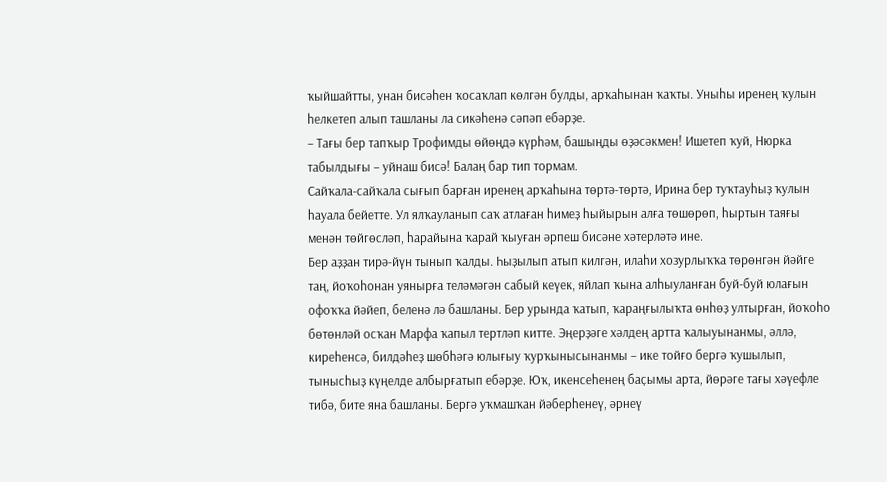ҡыйшайтты, унан бисәһен ҡосаҡлап көлгән булды, арҡаһынан ҡаҡты. Уныһы иренең ҡулын һелкетеп алып ташланы ла сикәһенә сәпәп ебәрҙе.
– Тағы бер тапҡыр Трофимды өйөңдә күрһәм, башыңды өҙәсәкмен! Ишетеп ҡуй, Нюрка табылдығы – уйнаш бисә! Балаң бар тип тормам.
Сайҡала-сайҡала сығып барған иренең арҡаһына төртә-төртә, Ирина бер туҡтауһыҙ ҡулын һауала бейетте. Ул ялҡауланып саҡ атлаған һимеҙ һыйырын алға төшөрөп, һыртын таяғы менән төйгөсләп, һарайына ҡарай ҡыуған әрпеш бисәне хәтерләтә ине.
Бер аҙҙан тирә-йүн тынып ҡалды. Һыҙылып атып килгән, илаһи хозурлыҡҡа төрөнгән йәйге таң, йоҡоһонан уянырға теләмәгән сабый кеүек, яйлап ҡына алһыуланған буй-буй юлағын офоҡҡа йәйеп, беленә лә башланы. Бер урында ҡатып, ҡараңғылыҡта өнһөҙ ултырған, йоҡоһо бөтөнләй осҡан Марфа ҡапыл тертләп китте. Эңерҙәге хәлдең артта ҡалыуынанмы, әллә, киреһенсә, билдәһеҙ шөбһәгә юлығыу ҡурҡынысынанмы – ике тойғо бергә ҡушылып, тынысһыҙ күңелде албырғатып ебәрҙе. Юҡ, икенсеһенең баҫымы арта, йөрәге тағы хәүефле тибә, бите яна башланы. Бергә уҡмашҡан йәберһенеү, әрнеү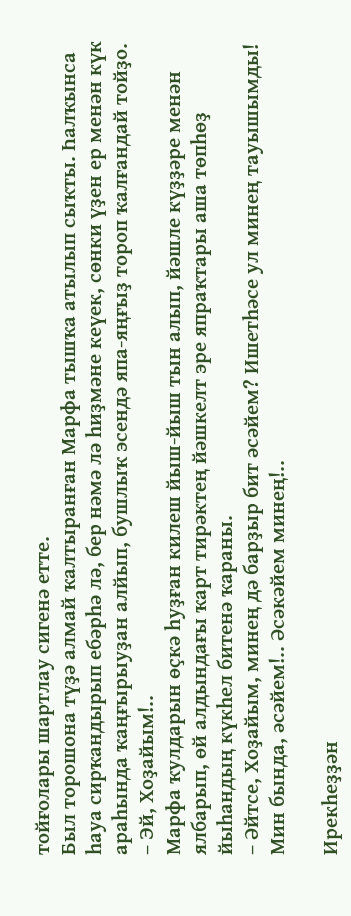тойғолары шартлау сигенә етте.
Был торошона түҙә алмай ҡалтыранған Марфа тышҡа атылып сыҡты. Һалҡынса һауа сирҡандырып ебәрһә лә, бер нәмә лә һиҙмәне кеүек, сөнки үҙен ер менән күк араһында ҡаңғырыуҙан алйып, бушлыҡ эсендә япа-яңғыҙ тороп ҡалғандай тойҙо.
– Эй, Хоҙайым!..
Марфа ҡулдарын өҫкә һуҙған килеш йыш-йыш тын алып, йәшле күҙҙәре менән ялбарып, өй алдындағы ҡарт тирәктең йәшкелт эре япраҡтары аша төпһөҙ йыһандың күкһел битенә ҡараны.
– Әйтсе, Хоҙайым, минең дә барҙыр бит әсәйем? Ишетһәсе ул минең тауышымды! Мин бында, әсәйем!.. Әсәкәйем минең!..

Ирекһеҙҙән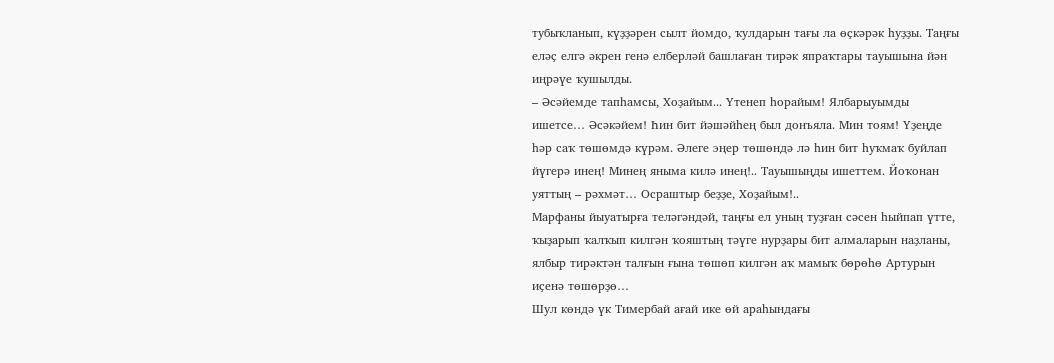тубыҡланып, күҙҙәрен сылт йомдо, ҡулдарын тағы ла өҫкәрәк һуҙҙы. Таңғы еләҫ елгә әкрен генә елберләй башлаған тирәк япраҡтары тауышына йән иңрәүе ҡушылды.
– Әсәйемде тапһамсы, Хоҙайым... Үтенеп һорайым! Ялбарыуымды ишетсе… Әсәкәйем! Һин бит йәшәйһең был донъяла. Мин тоям! Үҙеңде һәр саҡ төшөмдә күрәм. Әлеге эңер төшөндә лә һин бит һуҡмаҡ буйлап йүгерә инең! Минең яныма килә инең!.. Тауышыңды ишеттем. Йоҡонан уяттың – рәхмәт… Осраштыр беҙҙе, Хоҙайым!..
Марфаны йыуатырға теләгәндәй, таңғы ел уның туҙған сәсен һыйпап үтте, ҡыҙарып ҡалҡып килгән ҡояштың тәүге нурҙары бит алмаларын наҙланы, ялбыр тирәктән талғын ғына төшөп килгән аҡ мамыҡ бөрөһө Артурын иҫенә төшөрҙө…
Шул көндә үк Тимербай ағай ике өй араһындағы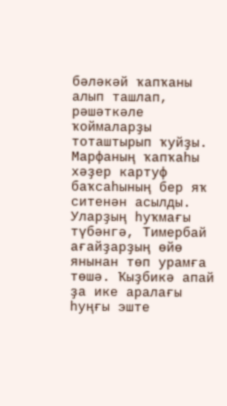бәләкәй ҡапҡаны алып ташлап, рәшәткәле ҡоймаларҙы тоташтырып ҡуйҙы. Марфаның ҡапҡаһы хәҙер картуф баҡсаһының бер яҡ ситенән асылды. Уларҙың һуҡмағы түбәнгә, Тимербай ағайҙарҙың өйө янынан төп урамға төшә. Ҡыҙбикә апай ҙа ике аралағы һуңғы эште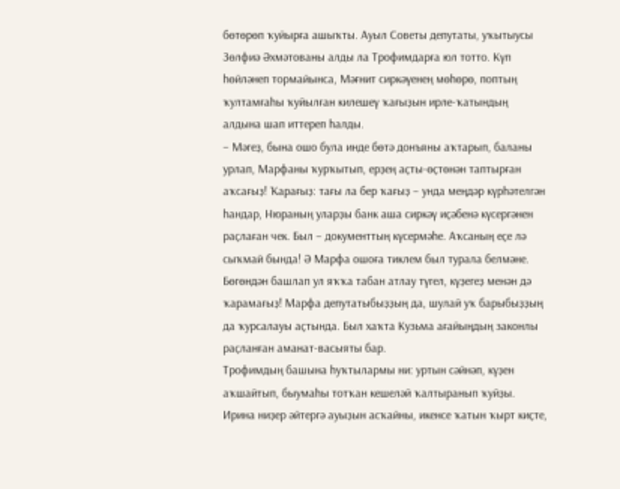бөтөрөп ҡуйырға ашыҡты. Ауыл Советы депутаты, уҡытыусы Зөлфиә Әхмәтованы алды ла Трофимдарға юл тотто. Күп һөйләнеп тормайынса, Мәғнит сиркәүенең мөһөрө, поптың ҡултамғаһы ҡуйылған килешеү ҡағыҙын ирле-ҡатындың алдына шап иттереп һалды.
– Мәгеҙ, бына ошо була инде бөтә донъяны аҡтарып, баланы урлап, Марфаны ҡурҡытып, ерҙең аҫты-өҫтөнән таптырған аҡсағыҙ! Ҡарағыҙ: тағы ла бер ҡағыҙ – унда меңдәр күрһәтелгән һандар, Нюраның уларҙы банк аша сиркәү иҫәбенә күсергәнен раҫлаған чек. Был – документтың күсермәһе. Аҡсаның еҫе лә сыҡмай бында! Ә Марфа ошоға тиклем был турала белмәне. Бөгөндән башлап ул яҡҡа табан атлау түгел, күҙегеҙ менән дә ҡарамағыҙ! Марфа депутатыбыҙҙың да, шулай уҡ барыбыҙҙың да ҡурсалауы аҫтында. Был хаҡта Кузьма ағайыңдың законлы раҫланған аманат-васыяты бар.
Трофимдың башына һуҡтылармы ни: уртын сәйнәп, күҙен аҡшайтып, быумаһы тотҡан кешеләй ҡалтыранып ҡуйҙы. Ирина ниҙер әйтергә ауыҙын асҡайны, икенсе ҡатын ҡырт киҫте,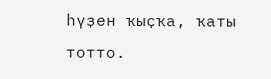һүҙен ҡыҫҡа, ҡаты тотто.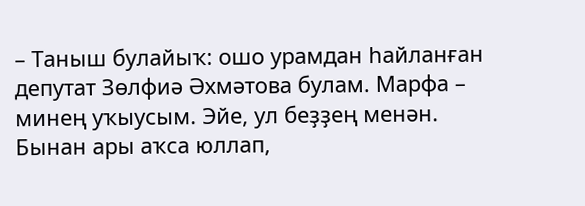– Таныш булайыҡ: ошо урамдан һайланған депутат Зөлфиә Әхмәтова булам. Марфа – минең уҡыусым. Эйе, ул беҙҙең менән. Бынан ары аҡса юллап,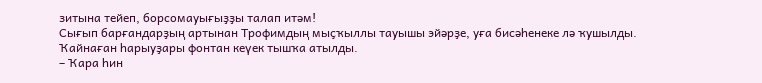зитына тейеп, борсомауығыҙҙы талап итәм!
Сығып барғандарҙың артынан Трофимдың мыҫҡыллы тауышы эйәрҙе, уға бисәһенеке лә ҡушылды. Ҡайнаған һарыуҙары фонтан кеүек тышҡа атылды.
– Ҡара һин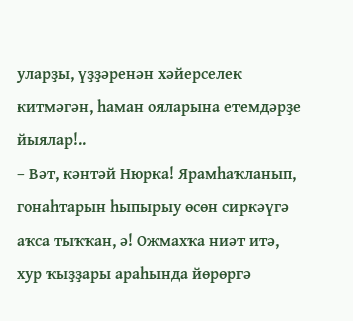уларҙы, үҙҙәренән хәйерселек китмәгән, һаман ояларына етемдәрҙе йыялар!..
– Вәт, кәнтәй Нюрка! Ярамһаҡланып, гонаһтарын һыпырыу өсөн сиркәүгә аҡса тыҡҡан, ә! Ожмахҡа ниәт итә, хур ҡыҙҙары араһында йөрөргә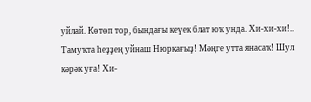уйлай. Көтөп тор, бындағы кеүек блат юҡ унда. Хи-хи-хи!.. Тамуҡта һеҙҙең уйнаш Нюркағыҙ! Мәңге утта янасаҡ! Шул кәрәк уға! Хи-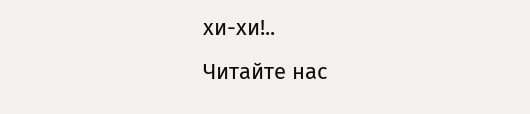хи-хи!..
Читайте нас